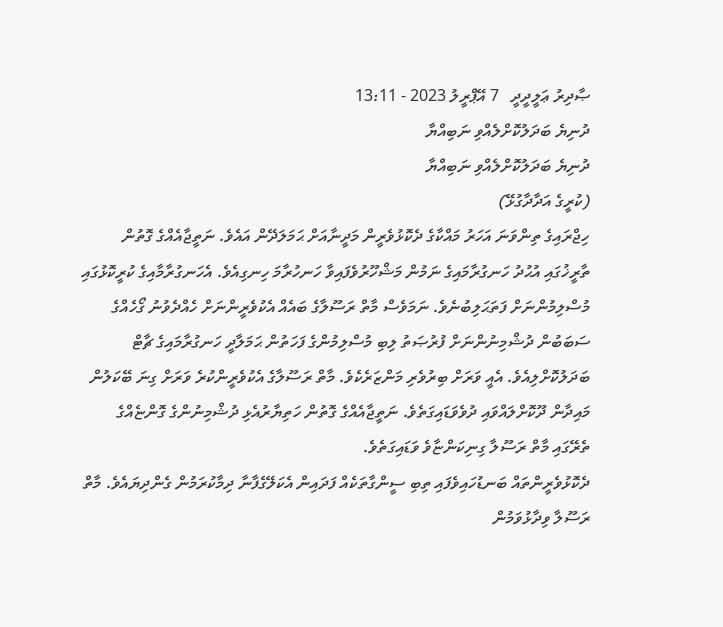ޞާދިރު ޢަލީދީދީ   7 އޭޕްރީލު 2023 - 13:11
ދުނިޔެ ބަދަލުކޮށްލެއްވި ނަބިއްޔާ
ދުނިޔެ ބަދަލުކޮށްލެއްވި ނަބިއްޔާ
(ކުރީގެ އަދާދާގުޅޭ)
ހިޖްރައިގެ ތިންވަނަ އަހަރު މައްކާގެ ދެކޮޅުވެރީން މަދީނާއަށް ޙަމަލަދޭން އައެވެ. ނަތީޖާއެއްގެ ގޮތުން ތާރީޚުގައި އުޙުދު ހަނގުރާމައިގެ ނަމުން މަޝްހޫރުވެފައިވާ ހަނހުރާމަ ހިނގިއެވެ. އެހަނގުރާމާއިގެ ކުރީކޮޅުގައި މުސްލިމުންނަށް ފަތަޙަލިބުނެވެ. ނަމަވެސް މާތް ރަސޫލާގެ ބައެއް އެކުވެރީންނަށް ހެއްދެވުނު ގޯހެއްގެ ސަބަބުން ދުޝްމިނުންނަށް ފުރުޞަތު ލިބި މުސްލިމުންގެ ފަހަތުން ޙަމަލާދީ ހަނގުރާމައިގެ ޗާޓް ބަދަލުކޮށްލިއެވެ. އެއީ ވަރަށް ބިރުވެރި މަންޒަރެކެވެ. މާތް ރަސޫލާގެ އެކުވެރީންކުރެ ވަރަށް ގިނަ ބޭކަލުން މައިދާން ދޫކޮށްލައްވައި ދުވެވަޑައިގަތެވެ. ނަތީޖާއެއްގެ ގޮތުން ހަތިޔާރުއެޅި ދުޝްމިނުންގެ ގޮންޏެއްގެ ތެރޭގައި މާތް ރަސޫލާ ގިނިކަންޏާވެ ވަޑައިގަތެވެ.
ދެކޮޅުވެރީންތައް ބަނޑުހައިވެފައި ތިބި ސީންގާތަކެއް ފަދައިން އެކަލޭގެފާނާ ދިމާކުރަމުން ގެންދިޔައެވެ. މާތް ރަސޫލާ ވިދާޅުވަމުން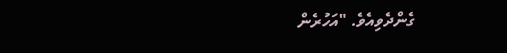ގެންދެވިއެވެ. "އަހުރެން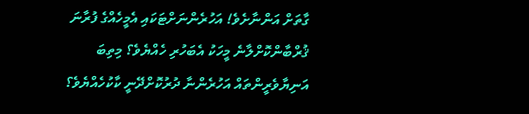ގާތަށް އަންނާށެވެ! އަހުރެންނަށްޓަކައި އެމީހެއްގެ ފުރާނަ ޤުރްބާންކޮށްލާނެ މީހަކު އެބަހުރި ހެއްޔެވެ؟ މިތިބަ އަނިޔާވެރީންތައް އަހުރެންނާ ދުރުކޮށްދޭނީ ކާކުހެއްޔެވެ؟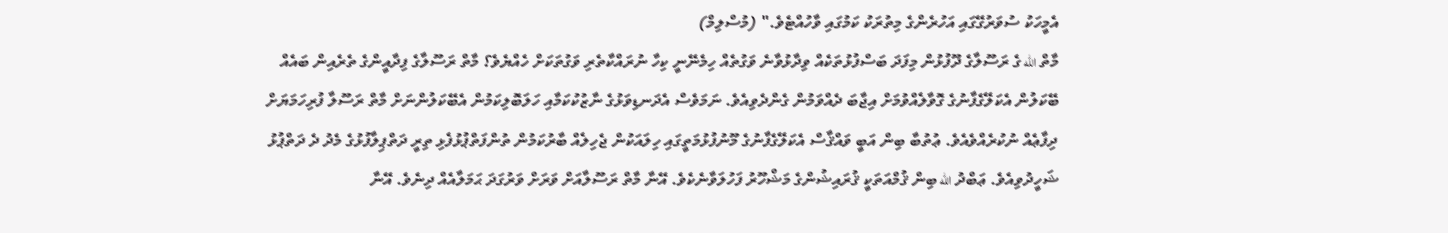އެމީހަކު ސުވަރުގޭގައި އަހުރެންގެ މިތުރަކު ކަމުގައި ވާހުއްޓެވެ." (މުސްލިމް)
މާތް الله ގެ ރަސޫލާގެ ދޫފުޅުން މިފަދަ ބަސްފުޅުތަކެއް ވިދާޅުވާނެ ވަގުތެއް ހިމެނޭނީ ކިހާ ނުރައްކާތެރި ވަގުތަކަށް ހެއްޔެވެ؟ މާތް ރަސޫލާގެ ފިދާއީންގެ ތެރެއިން ބައެއް ބޭކަލުން އެކަލޭގެފާނުގެ ގޮވާލެއްވުމަށް އިޖާބަ ދެއްވަމުން ގެންދެވިއެވެ. ނަމަވެސް އެދަނޑިވަޅުގެ ނާޒުކުކަމާއި ހަލަބޮލިކަމުން އެބޭކަލުންނަށް މާތް ރަސޫލާ ފުރިހަމަޔަށް ދިފާޢެއް ނުކުރެއްވެއެވެ. ޢުތުބާ ބިން އަބީ ވައްޤާސް އެކަލޭގެފާނުގެ މޫނުފުޅުމަތީގައި ހިލައަކުން ޖެހިލެއް ބާރުކަމުން ތުންފަތްޕުޅުފެޅި ތިރީ ދަތްޕިލާފުޅުގެ މެދު ދެ ދަތްޕުޅު ޝަހީދުވިއެވެ. ޢަބްދު الله ބިން ޤުމްއަތަކީ ޤުރައިޝުންގެ މަޝްހޫރު ފަހުލަވާނެކެވެ. އޭނާ މާތް ރަސޫލާއަށް ވަރަށް ވަރުގަދަ ޙަމަލާއެއް ދިނެވެ. އޭނާ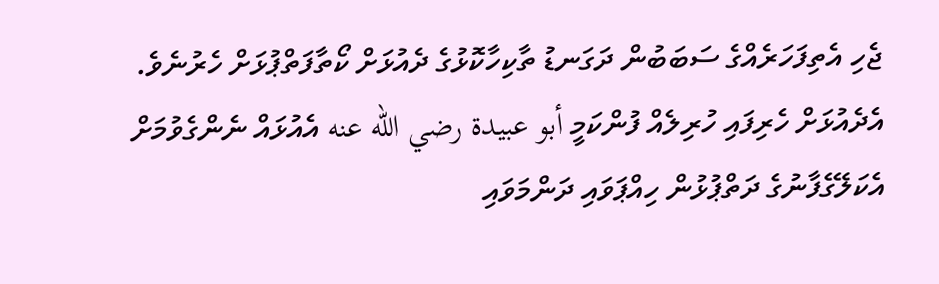ޖެހި އެތިފަހަރެއްގެ ސަބަބުން ދަގަނޑު ތާކިހާކޮޅުގެ ދެއުޅަށް ކޯތާފަތްޕުޅަށް ހެރުނެވެ. އެދެއުޅަށް ހެރިފައި ހުރިލެއް ފުންކަމީ أبو عبيدة رضي الله عنه އެއުޅައް ނެންގެވުމަށް އެކަލޭގެފާނުގެ ދަތްޕުޅުން ހިއްޕަވައި ދަންމަވައި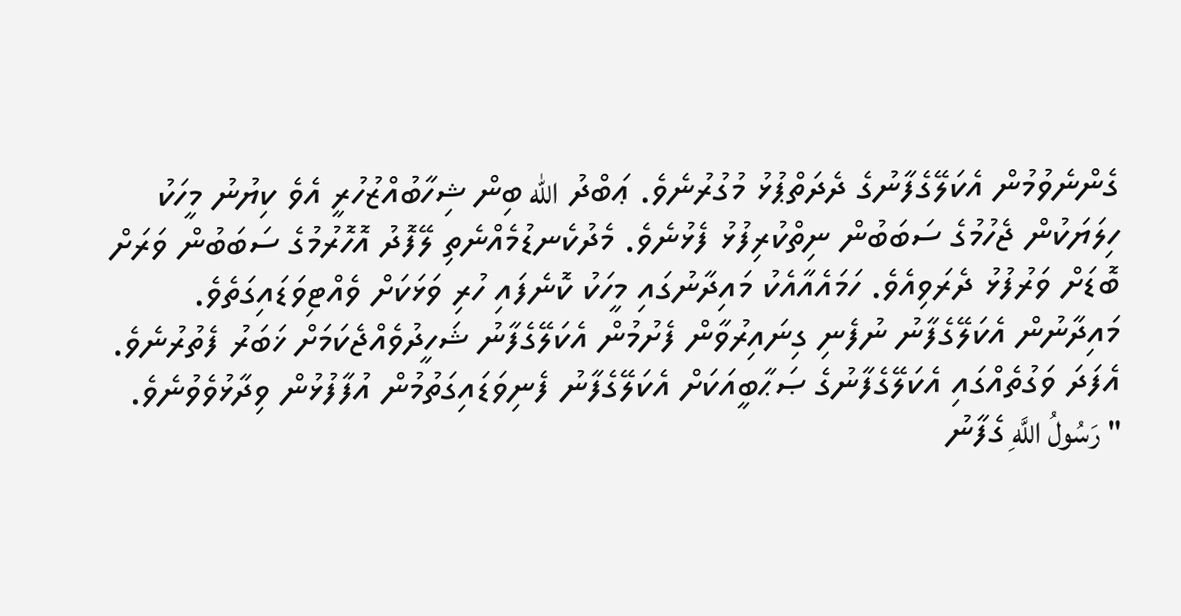ގެންނެވުމުން އެކަލޭގެފާނުގެ ދެދަތްޕުޅު މުގުރުނެވެ. ޢަބްދު الله ބިން ޝިހާބުއްޒުހުރީ އެވެ ކިޔުނު މީހަކު ހިލަޔަކުން ޖެހުމުގެ ސަބަބުން ނިތްކުރިފުޅު ފެޅުނެވެ. މެދުކެނޑުމެއްނެތި ލޭފޮދު އޮހޮރުމުގެ ސަބަބުން ވަރަށް ބޮޑަށް ވަރުފުޅު ދެރަވިއެވެ. ހަމައެއާއެކު މައިދާނުގައި މީހަކު ކޮނެފައި ހުރި ވަޅަކަށް ވެއްޓިވަޑައިގަތެވެ. މައިދާނުން އެކަލޭގެފާނު ނުފެނި ގިނައިރުވާން ފެށުމުން އެކަލޭގެފާނު ޝަހީދުވެއްޖެކަމަށް ޚަބަރު ފެތުރުނެވެ. އެފަދަ ވަގުތެއްގައި އެކަލޭގެފާނުގެ ޞަޙާބީއަކަށް އެކަލޭގެފާނު ފެނިވަޑައިގަތުމުން އުފާފުޅުން ވިދާޅުވެވުނެވެ. "رَسُولُ اللَّهِ ގެފާނު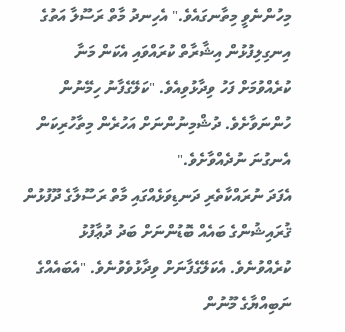މިހުންނެވީ މިތާނގައެވެ." އެހިނދު މާތް ރަސޫލާ އަތުގެ އިނގިލިފުޅުން އިޝާރާތް ކުރައްވައި އެކަން މަނާ ކުރެއްވުމަށް ފަހު ވިދާޅުވިއެވެ. "ކަލޭގެފާނު ހިމޭނުން ހުންނަވާށެވެ. ދުޝްމިނުންނަށް އަހުރެން މިތާހުރިކަން އެނގުނަ ނުދެއްވާށެވެ."
އެފަދަ ނުރައްކާތެރި ދަނޑިވަޅެއްގައި މާތް ރަސޫލާގެ ދޫފުޅުން ޤުރައިޝުންގެ ބައެއް ބޮޑުންނަށް ބަދު ދުޢާފުޅު ކުރެއްވުނެވެ. އެކަލޭގެފާނަށް ވިދާޅުވެވުނެވެ. "އެބައެއްގެ ނަބިއްޔާގެ މޫނުން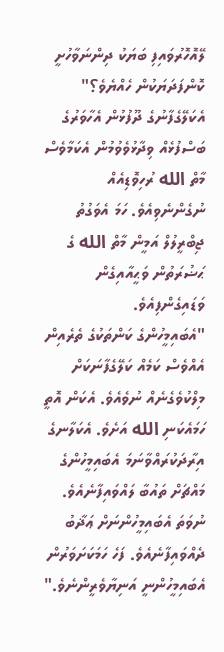ލޭއޮހޮރުވައިފި ބަޔަކު ދިންނަވާހުށީ ކޮންފަދަޔަކުން ހެއްޔެވެ؟" އެކަލޭގެފާނުގެ ދޫފުޅުން އެހާވަރުގެ ބަސްފުޅެއް ވިދާޅުވެވުމުން އެކަމާވެސް މާތް الله ރުހިވޮޑިއެއް ނުގެންނެވިއެވެ. ހަމަ އެވަގުތު ޖިބްރީލުލް އަމީން މާތް الله ގެ ޙަޟުރަތުން ވަޙީއާއިގެން ވަޑައިގެންފިއެވެ.
"އެބައިމީހުންގެ ކަންތަކުގެ ތެރެއިން އެއްވެސް ކަމެއް ކަލޭގެފާނަކަށް މިލްކުވެގެނެއް ނުވެއެވެ. އެކަން އޮތީ ހަމައެކަނި الله އަށެވެ. އެކަލާނގެ އިރާދަކުރައްވާނަމަ އެބައިމީހުންގެ މައްޗަށް ތައުބާ ލައްވައިފާނެއެވެ. ނުވަތަ އެބައިމީހުންނަށް ޢަޛާބު ދެއްވައިފާނެއެވެ. ފަހެ ހަމަކަށަވަރުން އެބައިމީހުންނީ އަނިޔާވެރީންނެވެ."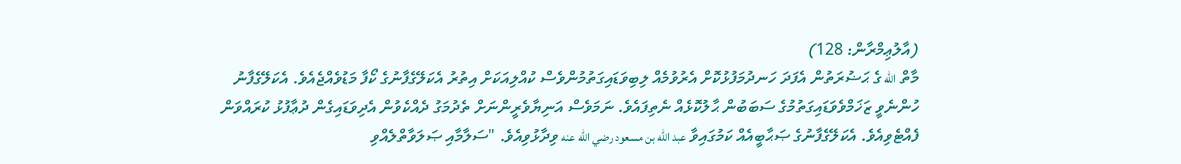(އާލުޢިމްރާން: 128)
މާތް الله ގެ ޙަޟުރަތުން އެފަދަ ހަނދުމަފުޅުކޮށް އެރުވުމެއް ލިބިވަޑައިގަތުމުންވެސް ކުއްލިއަކަށް އިތުރު އެކަލޭގެފާނުގެ ކޯފާ މަޑުވެއްޖެއެވެ. އެކަލޭގެފާނު ހުންނެވީ ޒަޚަމްވެވަޑައިގަތުމުގެ ސަބަބުން ޙާލުކޮޅެއް ނެތިފައެވެ. ނަމަވެސް އަނިޔާވެރީންނަށް ތެދުމަގު ދެއްކެވުން އެދިވަޑައިގެން ދުޢާފުޅު ކުރައްވަން ފެއްޓެވިއެވެ. އެކަލޭގެފާނުގެ ޞަޙާބީއެއް ކަމުގައިވާ عبد الله بن مسعود رضي الله عنه ވިދާޅުވިއެވެ. "ސަލާމާއި ޞަލަވާތްލެއްވި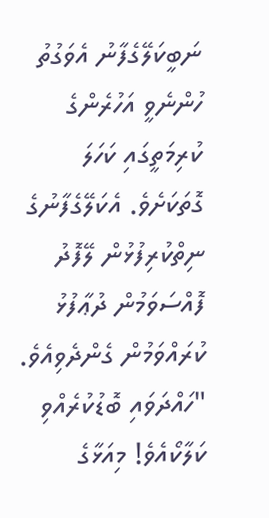ނަބީކަލޭގެފާނު އެވަގުތު ހުންނެވީ އަހުރެންގެ ކުރިމަތީގައި ކަހަލަ ގޮތަކަށެވެ. އެކަލޭގެފާނުގެ ނިތްކުރިފުޅުން ލޭފޮދު ފޮއްސަވަމުން ދުޢާފުޅު ކުރައްވަމުން ގެންދެވިއެވެ. "ހައްދަވައި ބޮޑުކުރެއްވި ކަލާކޯއެވެ! މިއަޅާގެ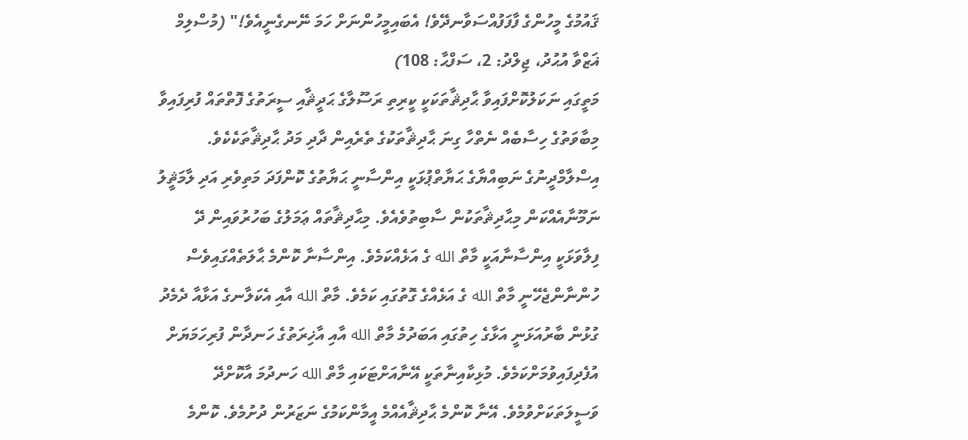ޤައުމުގެ މީހުންގެ ފާފަފުއްސަވާނދޭވެ! އެބައިމީހުންނަށް ހަމަ ނޭނގެނީއެވެ!" (މުސްލިމް ޣަޒްވާ އުޙުދު، ޖިލްދު: 2، ސަފްޙާ: 108)
މަތީގައި ނަކަލުކޮށްފައިވާ ޙާދިޘާތަކަކީ ކީރިތި ރަސޫލާގެ ޙަދީޘާއި ސީރަތުގެ ފޮތްތައް ފުރިފައިވާ މިބާވަތުގެ ހިސާބެއް ނެތްހާ ގިނަ ޙާދިޘާތަކުގެ ތެރެއިން ދާދި މަދު ޙާދިޘާތަކެކެވެ. އިސްލާމްދީނުގެ ނަބިއްޔާގެ ޙަޔާތްޕުޅަކީ އިންސާނީ ޙަޔާތުގެ ކޮންފަދަ މަތިވެރި އަދި ލާމަޘީލު ނަމޫނާއެއްކަން މިޙާދިޘާތަކުން ސާބިތުވެއެވެ. މިޙާދިޘާތައް ޢަމަލުގެ ބަހުރުވައިން ދޭ ފިލާވަޅަކީ އިންސާނާއަކީ މާތް الله ގެ އަޅެއްކަމެވެ. އިންސާނާ ކޮންމެ ޙާލަތެއްގައިވެސް ހުންނާންޖެހޭނީ މާތް الله ގެ އަޅެއްގެ ގޮތުގައި ކަމެވެ. މާތް الله އާއި އެކަލާނގެ އަޅާއާ ދެމެދު ގުޅުން ބާރުއަޅަނީ އަޅާގެ ހިތުގައި އަބަދުމެ މާތް الله އާއި އާޚިރަތުގެ ހަނދާން ފުރިހަމަޔަށް އުފެދިފައިވުމަށްކަމެވެ. މުޅިކާއިނާތަކީ އޭނާއަށްޓަކައި މާތް الله ހަނދުމަ އާކޮށްދޭ ވަސީލަތަކަށްވުމެވެ. އޭނާ ކޮންމެ ޙާދިޘާއެއްމެ އީމާންކަމުގެ ނަޒަރުން ދުށުމެވެ. ކޮންމެ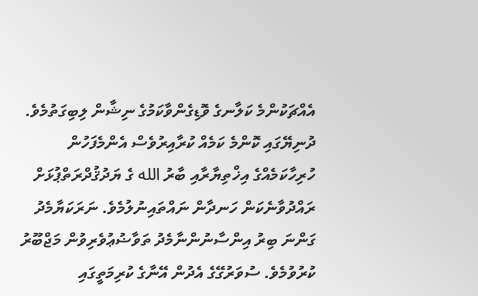އެއްޗަކުންމެ ކަލާނގެ ވޮޑިގެންވާކަމުގެ ނިޝާން ލިބިގަތުމެވެ. ދުނިޔޭގައި ކޮންމެ ކަމެއް ކުރާއިރުވެސް އެންމެފަހުން ހުރިހާކަމެއްގެ އިޚްތިޔާރާއި ބާރު الله ގެ ޔަދުޤުދްރަތްޕުޅަށް ރައްދުވާނެކަން ހަނދާން ނައްތައިނުލުމެވެ. ނަރަކަޔާމެދު ގަންނަ ބިރު އިންސާނުންނާމެދު ތަވާޟުޢުވެރިވުން މަޖްބޫރު ކުރުވުމެވެ. ސުވަރުގޭގެ އެދުން އޭނާގެ ކުރިމަތީގައި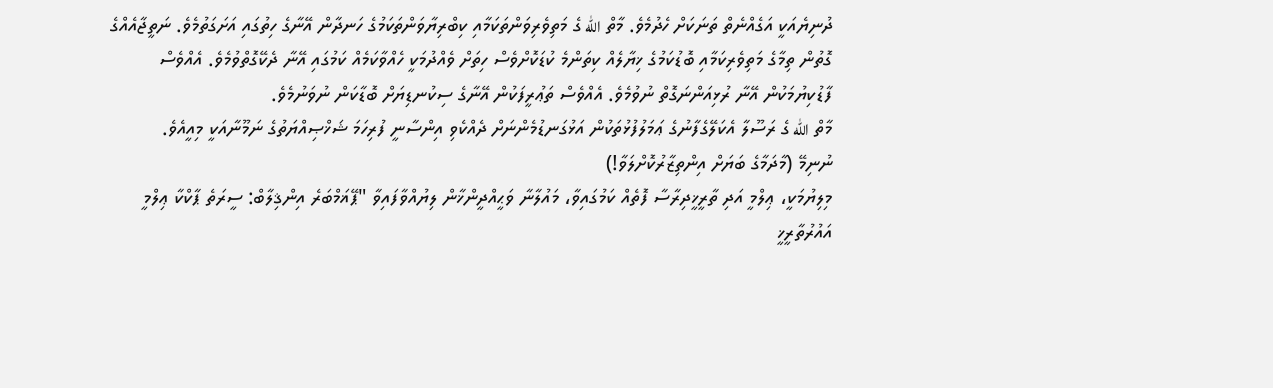ދުނިޔެއަކީ އަގެއްނެތް ތަނަކަށް ހެދުމެވެ. މާތް الله ގެ މަތިވެރިވަންތަކަމާއި ކިބްރިޔާވަންތަކަމުގެ ހަނދާން އޭނާގެ ހިތުގައި އަށަގަތުމެވެ. ނަތީޖާއެއްގެ ގޮތުން ތިމާގެ މަތިވެރިކަމާއި ބޮޑުކަމުގެ ޚިޔާލެއް ކިތަންމެ ކުޑަކޮށްވެސް ހިތަށް ވެއްދުމަކީ ހެއްވާކަމެއް ކަމުގައި އޭނާ ދެކޭގޮތްވުމެވެ. އެއްވެސް ފާޑުކިޔުމަކުން އޭނާ ރުޅިއަންނަގޮތް ނުވުމެވެ. އެއްވެސް ތަޢުރީފަކުން އޭނާގެ ސިކުނޑިޔަށް ބޮޑާކަން ނުވަނުމެވެ.
މާތް الله ގެ ރަސޫލާ އެކަލޭގެފާނުގެ ޢަމަލުފުޅުތަކުން އަޅުގަނޑުމެންނަށް ދެއްކެވި އިންސާނީ ފުރިހަމަ ޝަޚްޞިއްޔަތުގެ ނަމޫނާއަކީ މިއީއެވެ.
ނުނިމޭ (މާދަމާގެ ބަޔަށް އިންތިޒާރުކޮށްލަވާ!)
މިލިޔުމަކީ، ޢިލްމީ އަދި ތާރީޚީދިރާސާ ފޮތެއް ކަމުގައިވާ، މައުލާނާ ވަޙީއްދީންޚާން ލިޔުއްވާފައިވާ "ޕޭޣަމްބަރެ އިންޤިލާބް: ސީރަތެ ޕާކްކާ ޢިލްމީ އައުރުތާރީޚީ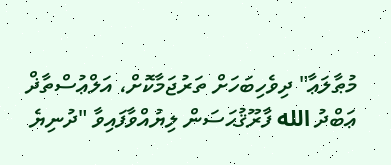މުޠާލަޢާ" ދިވެހިބަހަށް ތަރުޖަމާކޮށް، އަލްޢުސްތާޛް ޢަބްދު الله ފާރޫޤުޙަސަން ލިޔުއްވާފައިވާ "ދުނިޔެ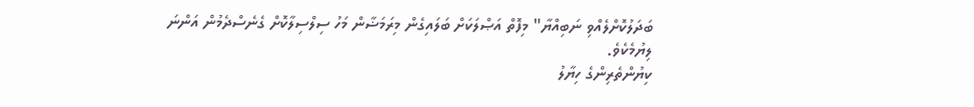ބަދަލުކޮށްލެއްވި ނަބިއްޔާ" މިފޮތް އަޞްލަކަށް ބަލައިގެން މިރަމަޟާން މަހު ސިލްސިލާކޮށް ގެނެސްދެމުން އަންނަ
ލިޔުމެކެވެ.
ކިޔުންތެރިންގެ ހިޔާލު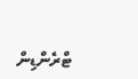ޓްރެންޑިން